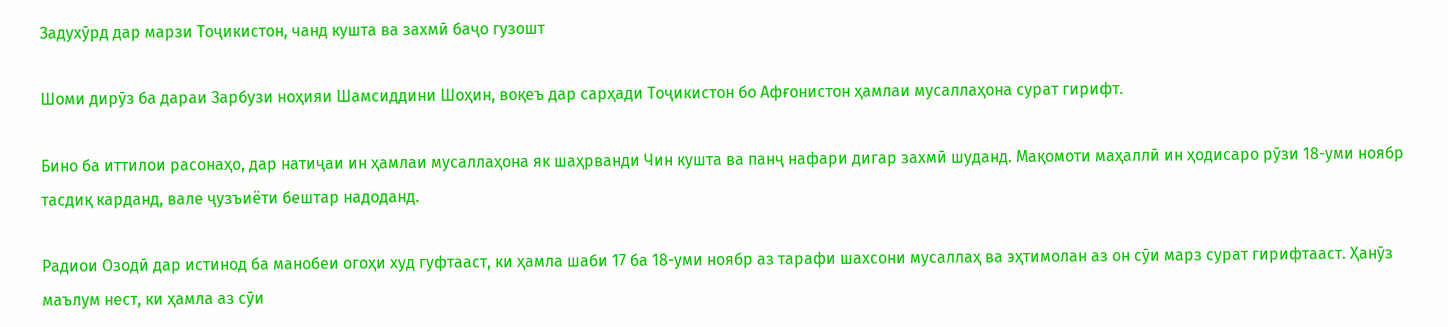Задухӯрд дар марзи Тоҷикистон, чанд кушта ва захмӣ баҷо гузошт

Шоми дирӯз ба дараи Зарбузи ноҳияи Шамсиддини Шоҳин, воқеъ дар сарҳади Тоҷикистон бо Афғонистон ҳамлаи мусаллаҳона сурат гирифт.

Бино ба иттилои расонаҳо, дар натиҷаи ин ҳамлаи мусаллаҳона як шаҳрванди Чин кушта ва панҷ нафари дигар захмӣ шуданд. Мақомоти маҳаллӣ ин ҳодисаро рӯзи 18-уми ноябр тасдиқ карданд, вале ҷузъиёти бештар надоданд.

Радиои Озодӣ дар истинод ба манобеи огоҳи худ гуфтааст, ки ҳамла шаби 17 ба 18-уми ноябр аз тарафи шахсони мусаллаҳ ва эҳтимолан аз он сӯи марз сурат гирифтааст. Ҳанӯз маълум нест, ки ҳамла аз сӯи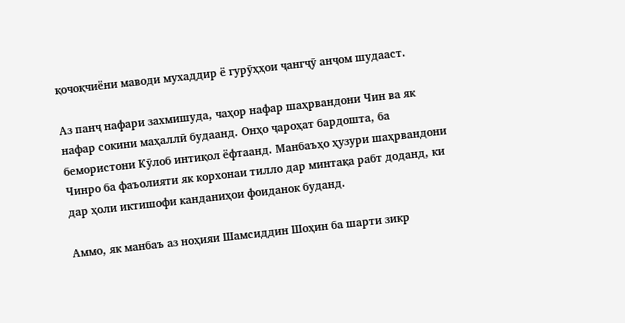қочоқчиёни маводи мухаддир ё гурӯҳҳои ҷангҷӯ анҷом шудааст.

Аз панҷ нафари захмишуда, чаҳор нафар шаҳрвандони Чин ва як нафар сокини маҳаллӣ будаанд. Онҳо ҷароҳат бардошта, ба бемористони Кӯлоб интиқол ёфтаанд. Манбаъҳо ҳузури шаҳрвандони Чинро ба фаъолияти як корхонаи тилло дар минтақа рабт доданд, ки дар ҳоли иктишофи канданиҳои фоиданок буданд.

Аммо, як манбаъ аз ноҳияи Шамсиддин Шоҳин ба шарти зикр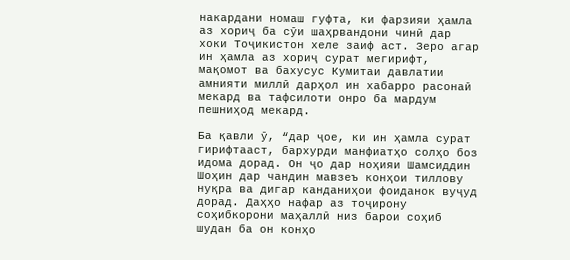накардани номаш гуфта, ки фарзияи ҳамла аз хориҷ ба сӯи шаҳрвандони чинӣ дар хоки Тоҷикистон хеле заиф аст. Зеро агар ин ҳамла аз хориҷ сурат мегирифт, мақомот ва бахусус Кумитаи давлатии амнияти миллӣ дарҳол ин хабарро расонаӣ мекард ва тафсилоти онро ба мардум пешниҳод мекард.

Ба қавли ӯ, “дар ҷое, ки ин ҳамла сурат гирифтааст, бархурди манфиатҳо солҳо боз идома дорад. Он ҷо дар ноҳияи Шамсиддин Шоҳин дар чандин мавзеъ конҳои тиллову нуқра ва дигар канданиҳои фоиданок вуҷуд дорад. Даҳҳо нафар аз тоҷирону соҳибкорони маҳаллӣ низ барои соҳиб шудан ба он конҳо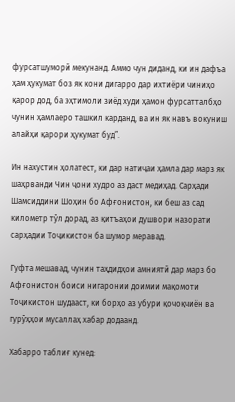фурсатшуморӣ мекунанд. Аммо чун диданд, ки ин дафъа ҳам ҳукумат боз як кони дигарро дар ихтиёри чиниҳо қарор дод, ба эҳтимоли зиёд худи ҳамон фурсатталбҳо чунин ҳамлаеро ташкил карданд, ва ин як навъ вокуниш алайҳи қарори ҳукумат буд”.

Ин нахустин ҳолатест, ки дар натиҷаи ҳамла дар марз як шаҳрванди Чин ҷони худро аз даст медиҳад. Сарҳади Шамсиддини Шоҳин бо Афғонистон, ки беш аз сад километр тӯл дорад, аз қитъаҳои душвори назорати сарҳадии Тоҷикистон ба шумор меравад.

Гуфта мешавад, чунин таҳдидҳои амниятӣ дар марз бо Афғонистон боиси нигаронии доимии мақомоти Тоҷикистон шудааст, ки борҳо аз убури қочоқчиён ва гурӯҳҳои мусаллаҳ хабар додаанд.

Хабарро таблиғ кунед: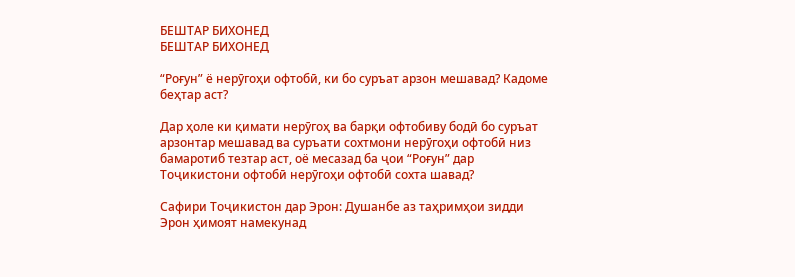БЕШТАР БИХОНЕД
БЕШТАР БИХОНЕД

“Роғун” ё нерӯгоҳи офтобӣ, ки бо суръат арзон мешавад? Кадоме беҳтар аст?

Дар ҳоле ки қимати нерӯгоҳ ва барқи офтобиву бодӣ бо суръат арзонтар мешавад ва суръати сохтмони нерӯгоҳи офтобӣ низ бамаротиб тезтар аст, оё месазад ба ҷои “Роғун” дар Тоҷикистони офтобӣ нерӯгоҳи офтобӣ сохта шавад?

Сафири Тоҷикистон дар Эрон: Душанбе аз таҳримҳои зидди Эрон ҳимоят намекунад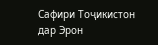Сафири Тоҷикистон дар Эрон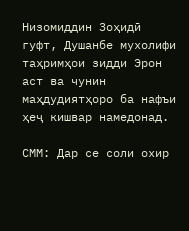Низомиддин Зоҳидӣ гуфт, Душанбе мухолифи таҳримҳои зидди Эрон аст ва чунин маҳдудиятҳоро ба нафъи ҳеҷ кишвар намедонад.

СММ: Дар се соли охир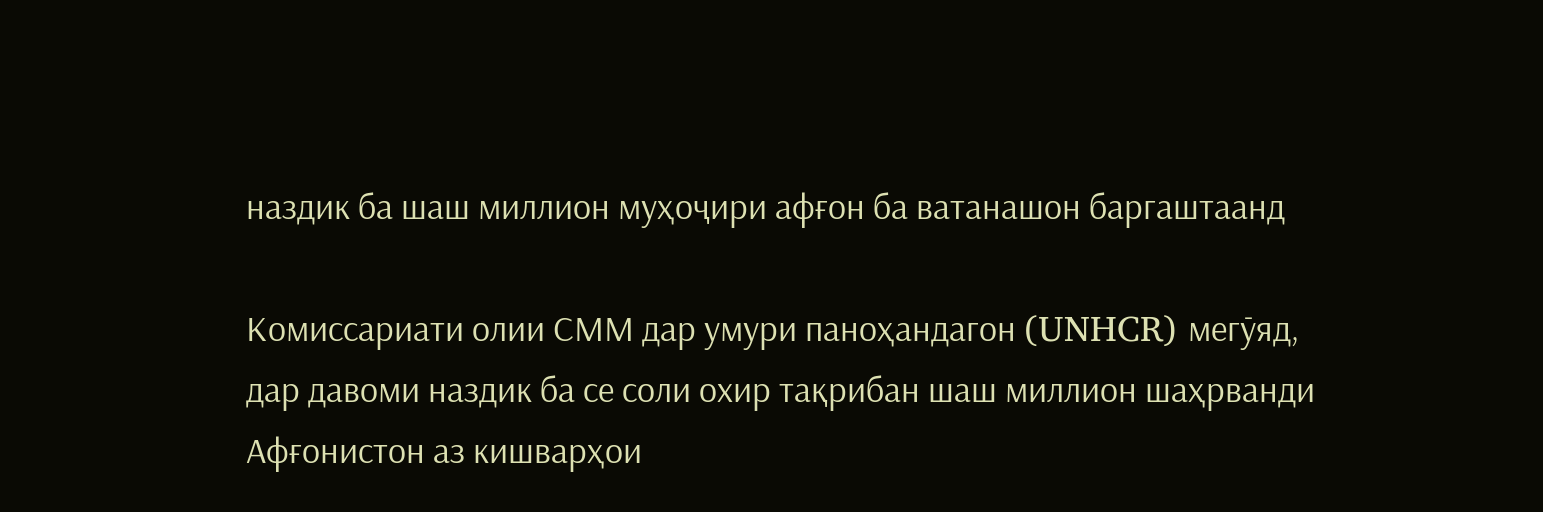наздик ба шаш миллион муҳоҷири афғон ба ватанашон баргаштаанд

Комиссариати олии СММ дар умури паноҳандагон (UNHCR) мегӯяд, дар давоми наздик ба се соли охир тақрибан шаш миллион шаҳрванди Афғонистон аз кишварҳои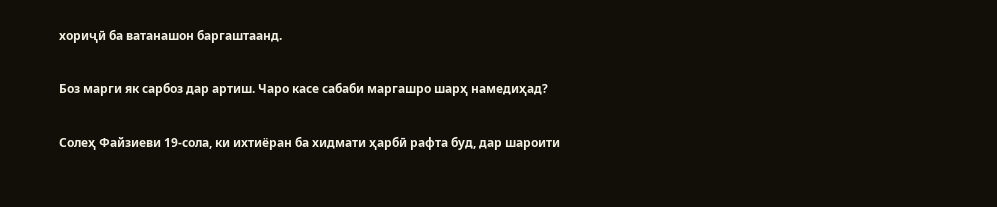хориҷӣ ба ватанашон баргаштаанд.

Боз марги як сарбоз дар артиш. Чаро касе сабаби маргашро шарҳ намедиҳад?

Солеҳ Файзиеви 19-сола, ки ихтиёран ба хидмати ҳарбӣ рафта буд, дар шароити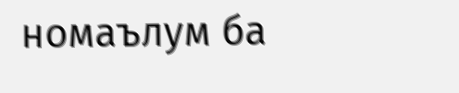номаълум ба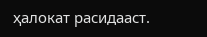ҳалокат расидааст.